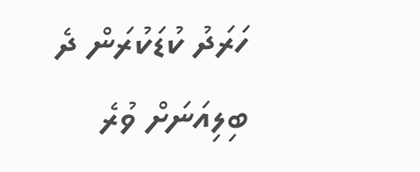ހަރަދު ކުޑަކުރަން ދެ ބިލިއަނަށް ވުރެ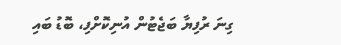ގިނަ ރުފިޔާ ބަޖެޓުން އުނިކޮށްފި، ބޮޑު ބައި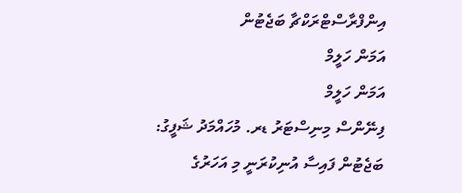އިންފްރާސްޓްރަކްޗާ ބަޖެޓުން
އަމަން ހަލީމް
އަމަން ހަލީމް
ފިނޭންސް މިނިސްޓަރު ޑރ. މުހައްމަދު ޝަފީގު: ބަޖެޓުން ފައިސާ އުނިކުރަނީ މި އަހަރުގެ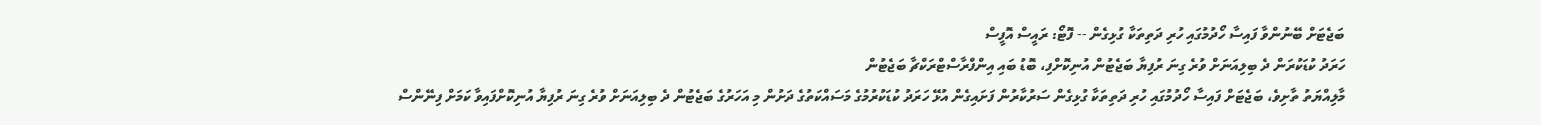ބަޖެޓަށް ބޭނުންވާ ފައިސާ ހޯދުމުގައި ހުރި ދަތިތަކާ ގުޅިގެން -- ފޮޓޯ: ރައީސް އޮފީސް
ހަރަދު ކުޑަކުރަން ދެ ބިލިއަނަށް ވުރެ ގިނަ ރުފިޔާ ބަޖެޓުން އުނިކޮށްފި، ބޮޑު ބައި އިންފްރާސްޓްރަކްޗާ ބަޖެޓުން
މާލިއްޔަތު ތާށިވެ، ބަޖެޓަށް ފައިސާ ހޯދުމުގައި ހުރި ދަތިތަކާ ގުޅިގެން ސަރުކާރުން ފަށައިގެން އުޅޭ ހަރަދު ކުޑަކުރުމުގެ މަސައްކަތުގެ ދަށުން މި އަހަރުގެ ބަޖެޓުން ދެ ބިލިއަނަށް ވުރެ ގިނަ ރުފިޔާ އުނިކޮށްފައިވާ ކަމަށް ފިނޭންސް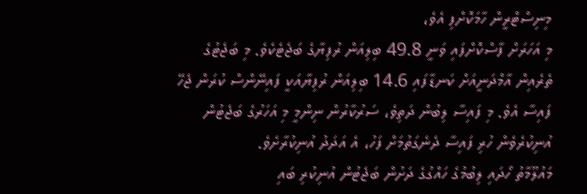މިނިސްޓްރީން ހާމަކޮށްފި އެވެ،
މި އަހަރަށް ފާސްކޮށްފައި ވަނީ 49.8 ބިލިއަން ރުފިޔާގެ ބަޖެޓެކެވެ. މި ބަޖެޓުގެ ތެރެއިން އާމްދަނީއަށް ކަނޑާފައި 14.6 ބިލިއަން ރުފިޔާއަކީ ފައިނޭންސް ކުރަން ޖެހޭ ފައިސާ އެވެ. މި ފައިސާ ލިބުން ދަތިވެ، ސަރުކާރުން ނިންމީ މި އަހަރުގެ ބަޖެޓުން އުނިކުރެވެން ހުރި ފައިސާ ދެނެގަތުމަށް ފަހު، އެ އަދަދު އުނިކުރާށެވެ.
މައުލޫމާތު ހޯދައި ލިބުމުގެ ހައްގުގެ ދަށުން ބަޖެޓުން އުނިކުރި ބައި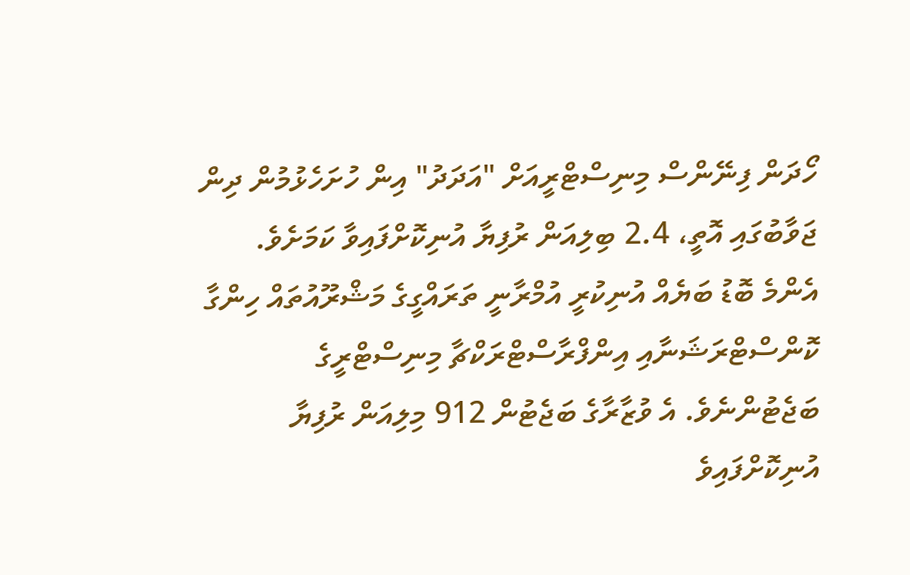ހޯދަން ފިނޭންސް މިނިސްޓްރީއަށް "އަދަދު" އިން ހުށަހެޅުމުން ދިން ޖަވާބުގައި އޮތީ، 2.4 ބިލިއަން ރުފިޔާ އުނިކޮށްފައިވާ ކަމަށެވެ.
އެންމެ ބޮޑު ބަޔެއް އުނިކުރީ އުމްރާނީ ތަރައްގީގެ މަޝްރޫއުތައް ހިންގާ ކޮންސްޓްރަޝަނާއި އިންފްރާސްޓްރަކްޗާ މިނިސްޓްރީގެ ބަޖެޓުންނެވެ. އެ ވުޒާރާގެ ބަޖެޓުން 912 މިލިއަން ރުފިޔާ އުނިކޮށްފައިވެ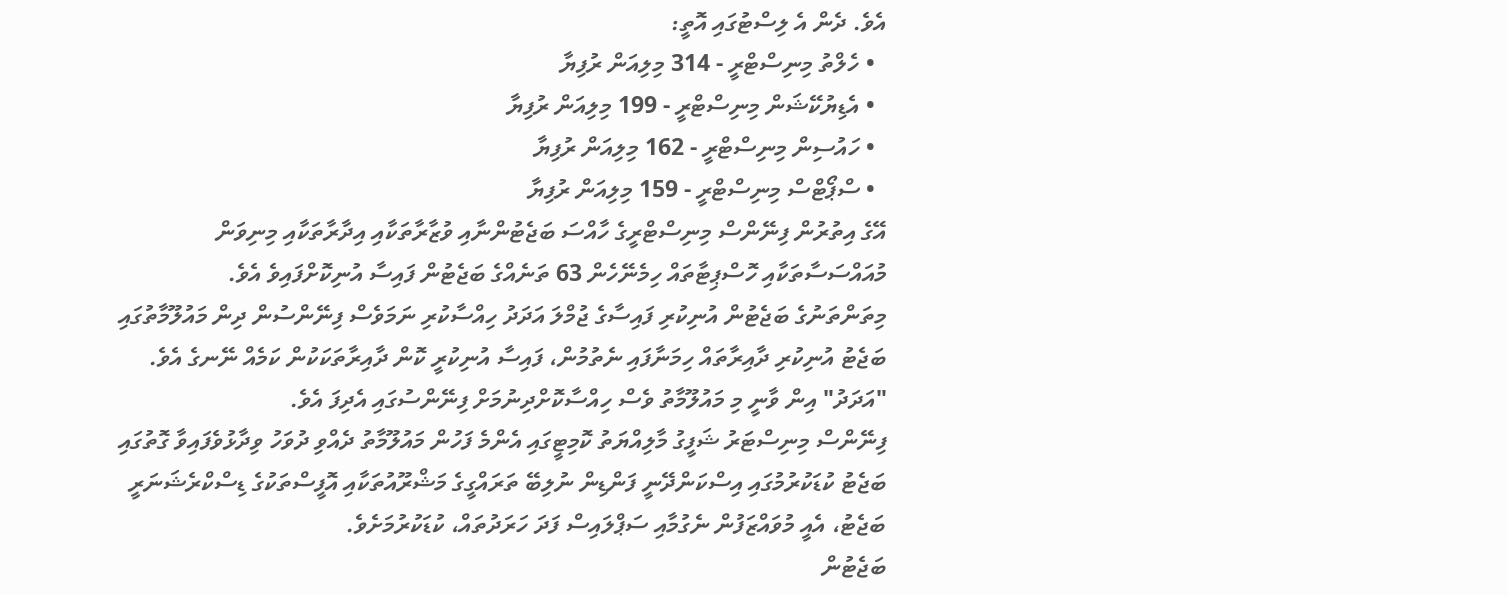އެވެ. ދެން އެ ލިސްޓުގައި އޮތީ:
  • ހެލްތު މިނިސްޓްރީ - 314 މިލިއަން ރުފިޔާ
  • އެޑިޔުކޭޝަން މިނިސްޓްރީ - 199 މިލިއަން ރުފިޔާ
  • ހައުސިން މިނިސްޓްރީ - 162 މިލިއަން ރުފިޔާ
  • ސްޕޯޓްސް މިނިސްޓްރީ - 159 މިލިއަން ރުފިޔާ
އޭގެ އިތުރުން ފިނޭންސް މިނިސްޓްރީގެ ހާއްސަ ބަޖެޓުންނާއި ވުޒާރާތަކާއި އިދާރާތަކާއި މިނިވަން މުއައްސަސާތަކާއި ހޮސްޕިޓާތައް ހިމެނޭހެން 63 ތަނެއްގެ ބަޖެޓުން ފައިސާ އުނިކޮށްފައިވެ އެވެ.
މިތަންތަނުގެ ބަޖެޓުން އުނިކުރި ފައިސާގެ ޖުމްލަ އަދަދު ހިއްސާކުރި ނަމަވެސް ފިނޭންސުން ދިން މައުލޫމާތުގައި ބަޖެޓު އުނިކުރި ދާއިރާތައް ހިމަނާފައި ނެތުމުން، ފައިސާ އުނިކުރީ ކޮން ދާއިރާތަކަކުން ކަމެއް ނޭނގެ އެވެ. "އަދަދު" އިން ވާނީ މި މައުލޫމާތު ވެސް ހިއްސާކޮށްދިނުމަށް ފިނޭންސުގައި އެދިފަ އެވެ.
ފިނޭންސް މިނިސްޓަރު ޝަފީގު މާލިއްޔަތު ކޮމިޓީގައި އެންމެ ފަހުން މައުލޫމާތު ދެއްވި ދުވަހު ވިދާޅުވެފައިވާ ގޮތުގައި ބަޖެޓު ކުޑަކުރުމުގައި އިސްކަންދޭނީ ފަންޑިން ނުލިބޭ ތަރައްގީގެ މަޝްރޫއުތަކާއި އޮފީސްތަކުގެ ޑިސްކްރެޝަނަރީ ބަޖެޓު، އެއީ މުވައްޒަފުން ނެގުމާއި ސަޕްލައިސް ފަދަ ހަރަދުތައް، ކުޑަކުރުމަށެވެ.
ބަޖެޓުން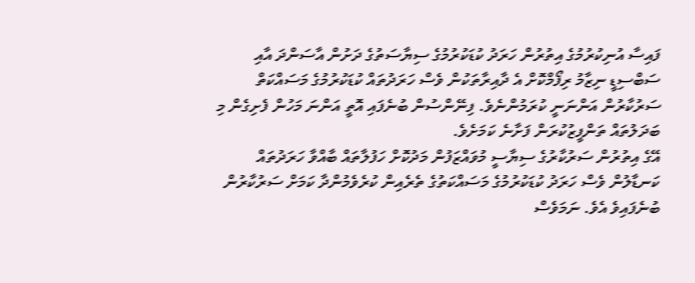ފައިސާ އުނިކުރުމުގެ އިތުރުން ހަރަދު ކުޑަކުރުމުގެ ސިޔާސަތުގެ ދަށުން އާސަންދަ އާއި ސަބްސިޑީ ނިޒާމު ރިފޯމްކޮށް އެ ދާއިރާތަކުން ވެސް ހަރަދުތައް ކުޑަކުރުމުގެ މަސައްކަތް ސަރުކާރުން އަންނަނީ ކުރަމުންނެވެ. ފިނޭންސުން ބުނެފައި އޮތީ އަންނަ މަހުން ފެށިގެން މި ބަދަލުތައް ތަންފީޒުކުރަން ފަށާނެ ކަމަށެވެ.
އޭގެ އިތުރުން ސަރުކާރުގެ ސިޔާސީ މުވައްޒަފުން މަދުކޮށް ހަފުލާތައް ބާއްވާ ހަރަދުތައް ކަނޑާލުން ވެސް ހަރަދު ކުޑަކުރުމުގެ މަސައްކަތުގެ ތެރެއިން ކުރެވެމުންދާ ކަމަށް ސަރުކާރުން ބުނެފައިވެ އެވެ. ނަމަވެސް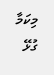މިކަމާ ގުޅޭ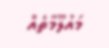މައުލޫމާތެއް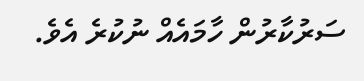ސަރުކާރުން ހާމައެއް ނުކުރެ އެވެ.